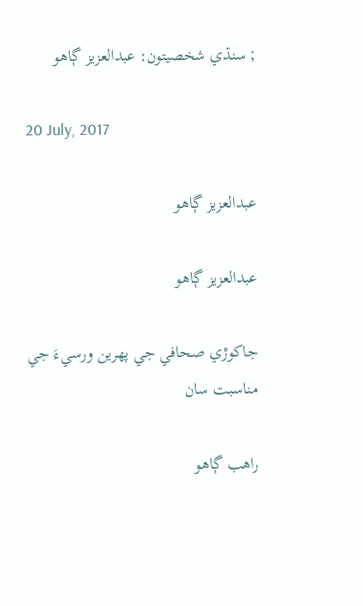; سنڌي شخصيتون: عبدالعزيز ڳاهو

20 July, 2017

عبدالعزيز ڳاهو

عبدالعزيز ڳاهو

جاکوڙي صحافي جي پهرين ورسيءَ جي مناسبت سان

راهب ڳاهو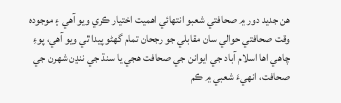هن جديد دور ۾ صحافتي شعبو انتهائي اهميت اختيار ڪري ويو آهي ۽ موجوده وقت صحافتي حوالي سان مقابلي جو رجحان تمام گهڻو پيدا ٿي ويو آهي، پوءِ چاهي اها اسلام آباد جي ايوانن جي صحافت هجي يا سنڌ جي ننڍن شهرن جي صحافت، انهيءَ شعبي ۾ ڪم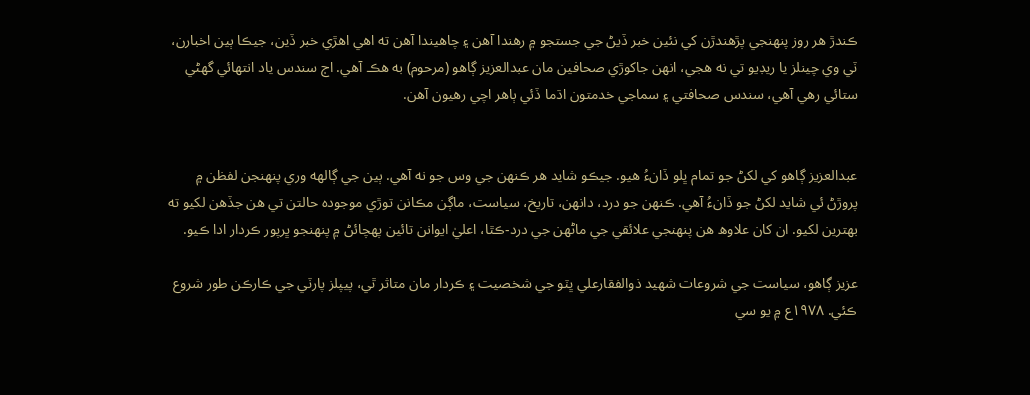ڪندڙ هر روز پنهنجي پڙهندڙن کي نئين خبر ڏيڻ جي جستجو ۾ رهندا آهن ۽ چاهيندا آهن ته اهي اهڙي خبر ڏين، جيڪا ٻين اخبارن، ٽي وي چينلز يا ريڊيو تي نه هجي، انهن جاکوڙي صحافين مان عبدالعزيز ڳاهو (مرحوم) به هڪ آهي. اڄ سندس ياد انتهائي گهڻي ستائي رهي آهي، سندس صحافتي ۽ سماجي خدمتون اڌما ڏئي ٻاهر اچي رهيون آهن.


عبدالعزيز ڳاهو کي لکڻ جو تمام ڀلو ڏانءُ هيو. جيڪو شايد هر ڪنهن جي وس جو نه آهي. ٻين جي ڳالهه وري پنهنجن لفظن ۾ پروڙڻ ئي شايد لکڻ جو ڏانءُ آهي. ڪنهن جو درد، دانهن، تاريخ، سياست، ماڳن مڪانن توڙي موجوده حالتن تي هن جڏھن لکيو ته بهترين لکيو. ان کان علاوھ ھن پنهنجي علائقي جي ماڻهن جي درد-ڪٿا، اعليٰ ايوانن تائين پهچائڻ ۾ پنهنجو ڀرپور ڪردار ادا ڪيو.

عزيز ڳاهو، سياست جي شروعات شهيد ذوالفقارعلي ڀٽو جي شخصيت ۽ ڪردار مان متاثر ٿي، پيپلز پارٽي جي ڪارڪن طور شروع ڪئي. ۱۹۷۸ع ۾ يو سي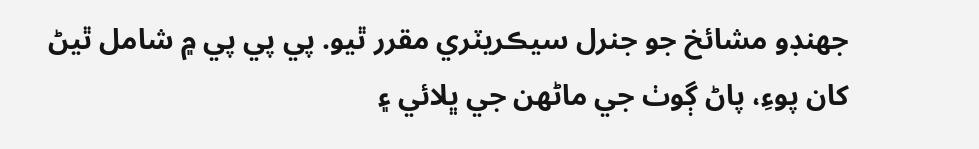جهنڊو مشائخ جو جنرل سيڪريٽري مقرر ٿيو. پي پي پي ۾ شامل ٿيڻ کان پوءِ، پاڻ ڳوٺ جي ماڻهن جي ڀلائي ۽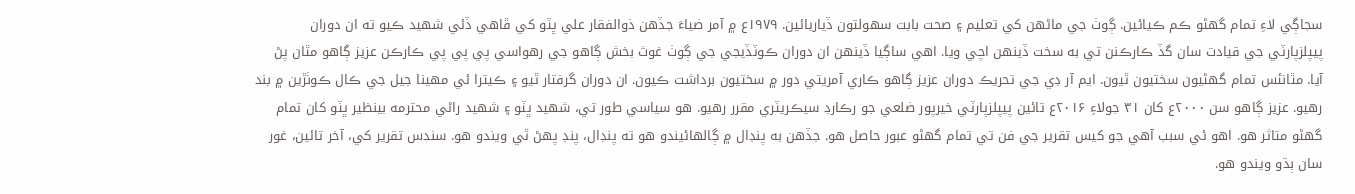سجاڳي لاءِ تمام گهڻو ڪم ڪيائين. ڳوٺ جي ماڻهن کي تعليم ۽ صحت بابت سهولتون ڏياريائين. ۱۹۷۹ع ۾ آمر ضياءَ جڏهن ذوالفقار علي ڀٽو کي ڦاهي ڏئي شهيد ڪيو ته ان دوران پيپلزپارٽي جي قيادت سان گڏ ڪارڪنن تي به سخت ڏينهن اچي ويا. اهي ساڳيا ڏينهن ان دوران ڪوٽڏيجي جي ڳوٺ غوث بخش ڳاهو جي رهواسي پي پي پي ڪارڪن عزيز ڳاهو مٿان پڻ آيا. مٿانئس تمام گهڻيون سختيون ٿيون. ايم آر ڊي جي تحريڪ دوران عزيز ڳاهو ڪاري آمريتي دور ۾ سختيون برداشت ڪيون. ان دوران گرفتار ٿيو ۽ ڪيترا ئي مهينا جيل جي ڪال ڪوٺڙين ۾ بند رهيو. عزيز ڳاهو سن ۲۰۰۰ع کان ۳۱ جولاءِ ۲۰۱۶ع تائين پيپلزپارٽي خيرپور ضلعي جو رڪارڊ سيڪريٽري مقرر رهيو. هو سياسي طور تي، شهيد ڀٽو ۽ شهيد راڻي محترمه بينظير ڀٽو کان تمام گهڻو متاثر هو. اهو ئي سبب آهي جو کيس تقرير جي فن تي تمام گهڻو عبور حاصل هو. جڏهن به پنڊال ۾ ڳالهائيندو هو ته پنڊال، پنڊ پهڻ ٿي ويندو هو. سندس تقرير کي، آخر تائين، غور سان ٻڌو ويندو هو.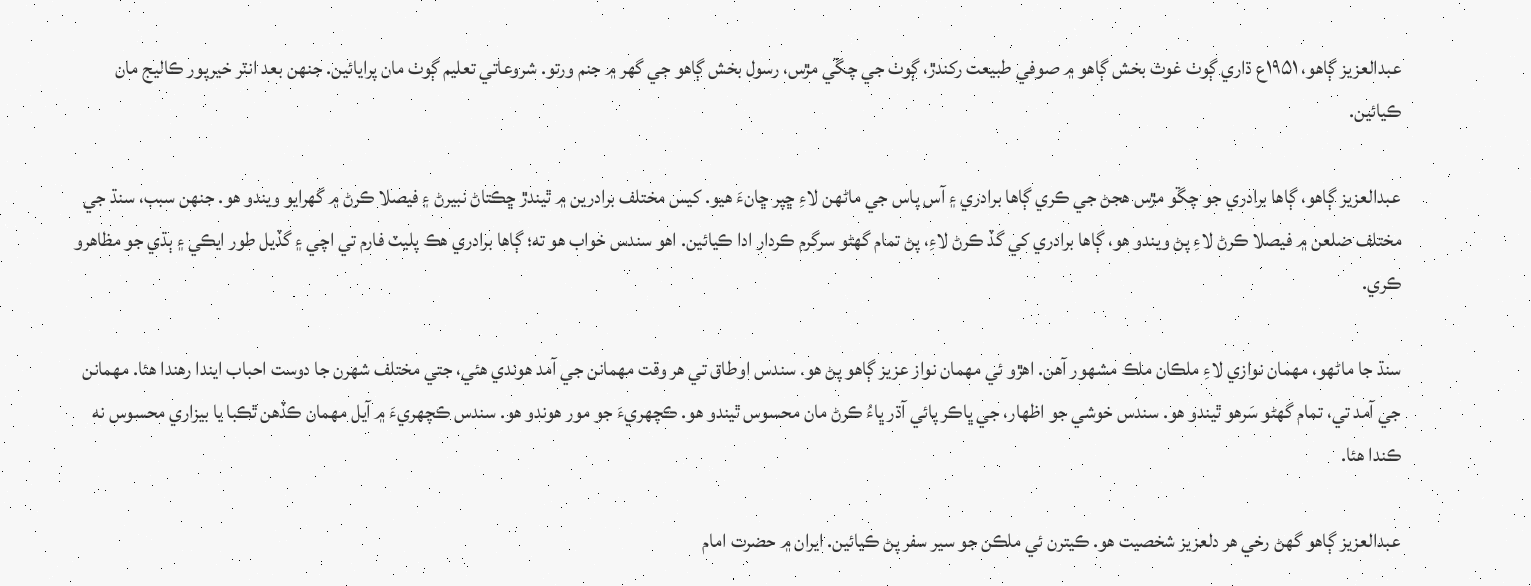عبدالعزيز ڳاهو، ۱۹۵۱ع ڌاري ڳوٺ غوث بخش ڳاهو ۾ صوفي طبيعت رکندڙ، ڳوٺ جي چڱي مڙس، رسول بخش ڳاهو جي گهر ۾ جنم ورتو. شروعاتي تعليم ڳوٺ مان پرايائين. جنهن بعد انٽر خيرپور ڪاليج مان ڪيائين.

عبدالعزيز ڳاهو، ڳاها برادري جو چڱو مڙس هجڻ جي ڪري ڳاها برادري ۽ آس پاس جي ماڻهن لاءِ ڇپر ڇانءَ هيو. کيس مختلف برادرين ۾ ٿيندڙ ڇڪتاڻ نبيرڻ ۽ فيصلا ڪرڻ ۾ گهرايو ويندو هو. جنھن سبب، سنڌ جي مختلف ضلعن ۾ فيصلا ڪرڻ لاءِ پڻ ويندو هو، ڳاها برادري کي گڏ ڪرڻ لاءِ، پڻ تمام گهڻو سرگرم ڪردار ادا ڪيائين. اھو سندس خواب هو ته؛ ڳاها برادري هڪ پليٽ فارم تي اچي ۽ گڏيل طور ايڪي ۽ ٻڌي جو مظاهرو ڪري.

سنڌ جا ماڻهو، مهمان نوازي لاءِ ملڪان ملڪ مشهور آهن. اهڙو ئي مهمان نواز عزيز ڳاهو پڻ هو. سندس اوطاق تي هر وقت مهمانن جي آمد هوندي هئي، جتي مختلف شهرن جا دوست احباب ايندا رهندا هئا. مهمانن جي آمد تي، تمام گهڻو سَرهو ٿيندو هو. سندس خوشي جو اظهار، جي ڀاڪر پائي آڌر ڀاءُ ڪرڻ مان محسوس ٿيندو هو. ڪچهريءَ جو مور هوندو هو. سندس ڪچهريءَ ۾ آيل مهمان ڪڏهن ٿڪبا يا بيزاري محسوس نه ڪندا هئا.

عبدالعزيز ڳاهو گهڻ رخي هر دلعزيز شخصيت هو. ڪيترن ئي ملڪن جو سير سفر پڻ ڪيائين. ايران ۾ حضرت امام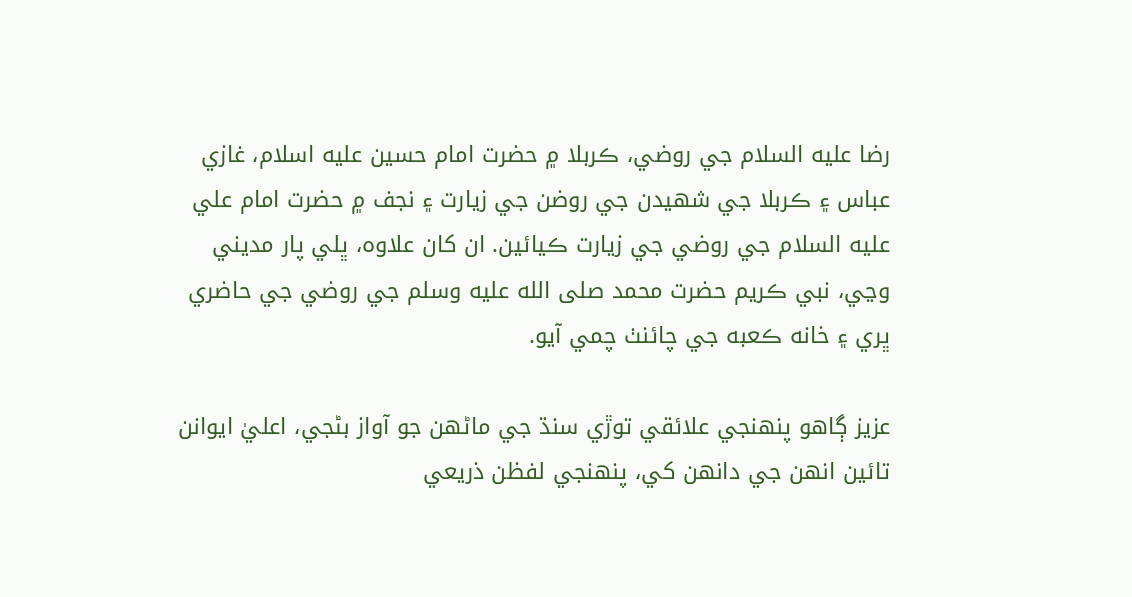رضا عليه السلام جي روضي، ڪربلا ۾ حضرت امام حسين عليه اسلام، غازي عباس ۽ ڪربلا جي شهيدن جي روضن جي زيارت ۽ نجف ۾ حضرت امام علي عليه السلام جي روضي جي زيارت ڪيائين. ان کان علاوه، ڀلي پار مديني وڃي، نبي ڪريم حضرت محمد صلى الله عليه وسلم جي روضي جي حاضري ڀري ۽ خانه ڪعبه جي چائنٺ چمي آيو.

عزيز ڳاهو پنهنجي علائقي توڙي سنڌ جي ماڻهن جو آواز بڻجي، اعليٰ ايوانن تائين انهن جي دانهن کي، پنهنجي لفظن ذريعي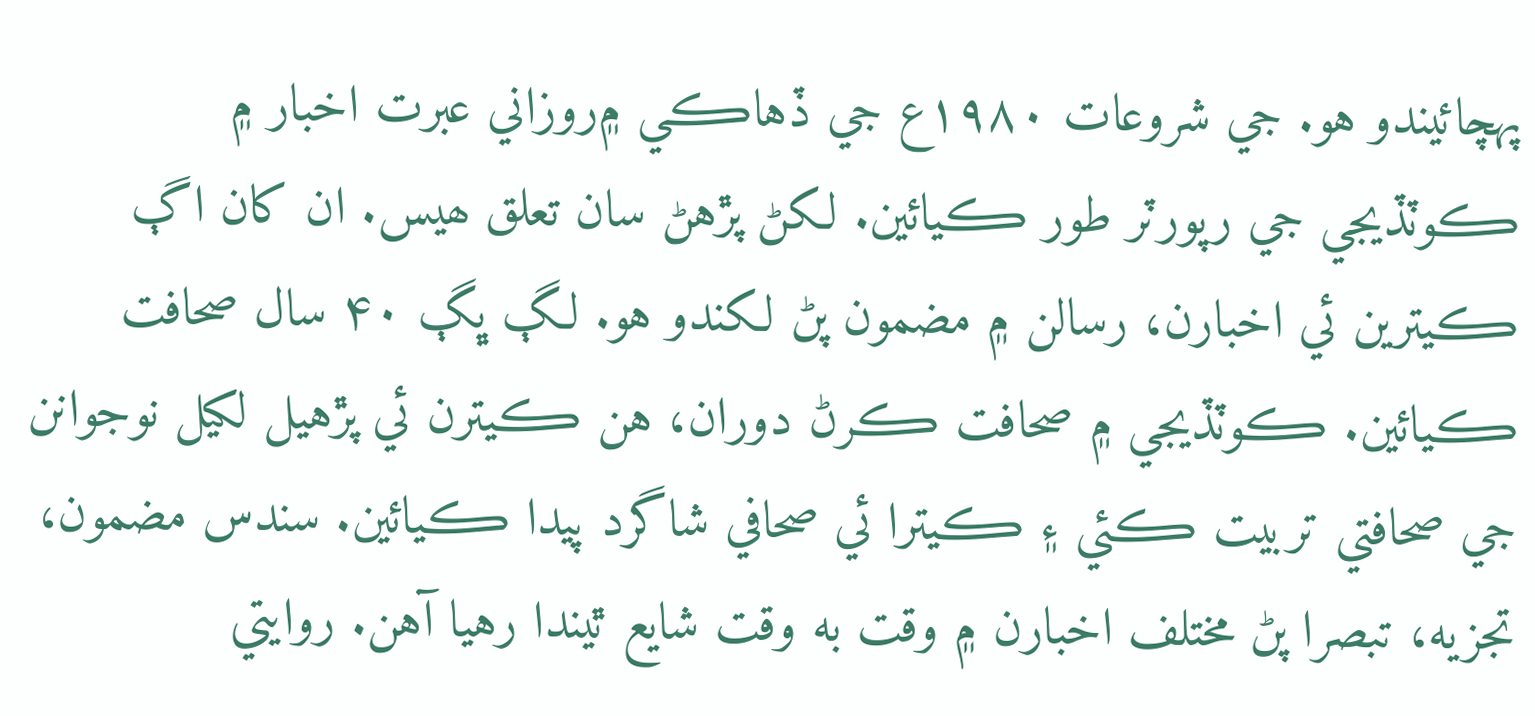پهچائيندو هو. جي شروعات ۱۹۸۰ع جي ڏهاڪي ۾روزاني عبرت اخبار ۾ ڪوٽڏيجي جي رپورٽر طور ڪيائين. لکڻ پڙهڻ سان تعلق ھيس. ان کان اڳ ڪيترين ئي اخبارن، رسالن ۾ مضمون پڻ لکندو هو. لڳ ڀڳ ۴۰ سال صحافت ڪيائين. ڪوٽڏيجي ۾ صحافت ڪرڻ دوران، هن ڪيترن ئي پڙهيل لکيل نوجوانن جي صحافتي تربيت ڪئي ۽ ڪيترا ئي صحافي شاگرد پيدا ڪيائين. سندس مضمون، تجزيه، تبصرا پڻ مختلف اخبارن ۾ وقت به وقت شايع ٿيندا رهيا آهن. روايتي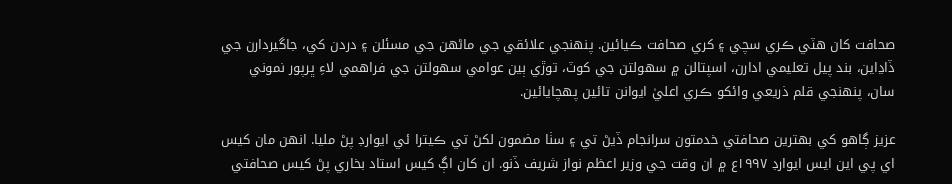صحافت کان هٽي ڪري سچي ۽ کري صحافت ڪيائين. پنهنجي علائقي جي ماڻهن جي مسئلن ۽ دردن کي، جاگيردارن جي ڏاڍاين، بند پيل تعليمي ادارن، اسپتالن ۾ سهولتن جي کوٽ، توڙي ٻين عوامي سهولتن جي فراهمي لاءِ ڀرپور نموني سان، پنهنجي قلم ذريعي وائکو ڪري اعليٰ ايوانن تائين پهچايائين.

عزيز ڳاهو کي بهترين صحافتي خدمتون سرانجام ڏيڻ تي ۽ سٺا مضمون لکڻ تي ڪيترا ئي ايوارڊ پڻ مليا. انهن مان کيس اي پي اين ايس ايوارڊ ۱۹۹۷ع ۾ ان وقت جي وزير اعظم نواز شريف ڏنو. ان کان اڳ کيس استاد بخاري پڻ کيس صحافتي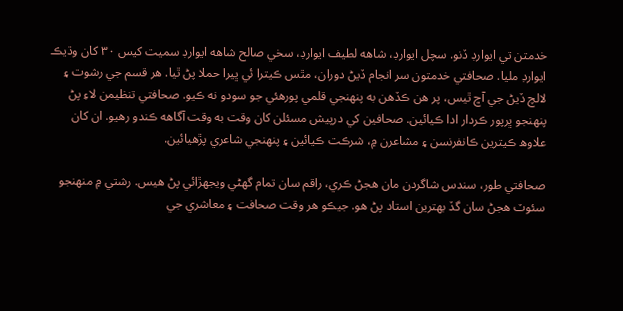خدمتن تي ايوارڊ ڏنو. سچل ايوارڊ، شاهه لطيف ايوارڊ، سخي صالح شاهه ايوارڊ سميت کيس ۳۰ کان وڌيڪ ايوارڊ مليا. صحافتي خدمتون سر انجام ڏيڻ دوران، مٿس ڪيترا ئي ڀيرا حملا پڻ ٿيا. هر قسم جي رشوت ۽ لالچ ڏيڻ جي آڇ ٿيس، پر هن ڪڏهن به پنهنجي قلمي پورهئي جو سودو نه ڪيو. صحافتي تنظيمن لاءِ پڻ پنهنجو ڀرپور ڪردار ادا ڪيائين. صحافين کي درپيش مسئلن کان وقت به وقت آگاهه ڪندو رهيو. ان کان علاوھ ڪيترين ڪانفرنسن ۽ مشاعرن ۾، شرڪت ڪيائين ۽ پنهنجي شاعري پڙھيائين.

صحافتي طور، سندس شاگردن مان هجڻ ڪري، راقم سان تمام گهڻي ويجهڙائي پڻ هيس. رشتي ۾ منهنجو سئوٽ هجڻ سان گڏ بهترين استاد پڻ هو. جيڪو هر وقت صحافت ۽ معاشري جي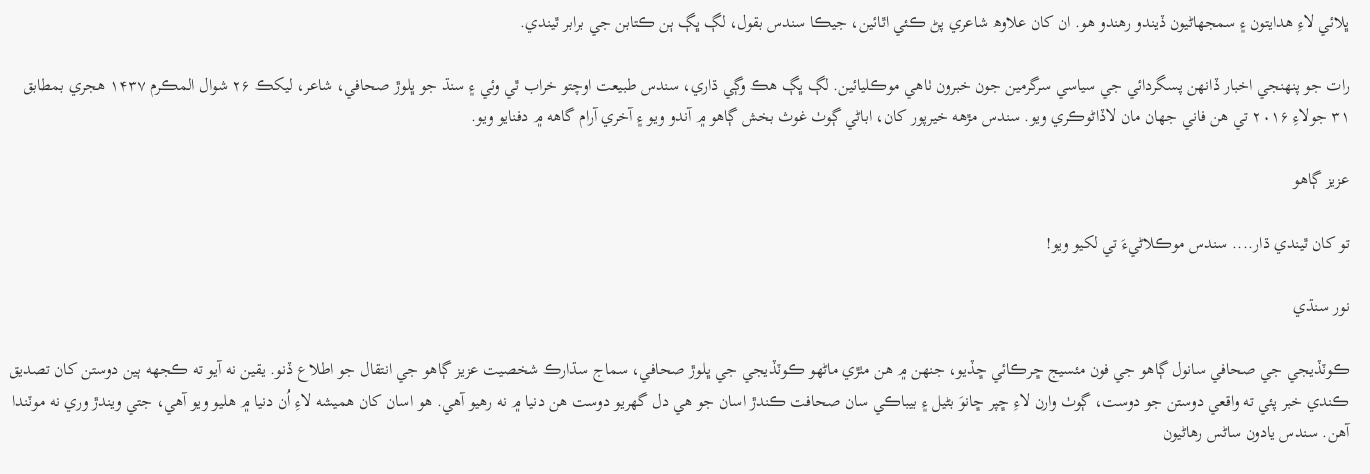ڀلائي لاءِ هدايتون ۽ سمجهاڻيون ڏيندو رهندو هو. ان کان علاوھ شاعري پڻ ڪئي اٿائين، جيڪا سندس بقول، لڳ ڀڳ ٻن ڪتابن جي برابر ٿيندي.

رات جو پنهنجي اخبار ڏانهن پسگردائي جي سياسي سرگرمين جون خبرون ٺاهي موڪليائين. لڳ ڀڳ هڪ وڳي ڌاري، سندس طبيعت اوچتو خراب ٿي وئي ۽ سنڌ جو ڀلوڙ صحافي، شاعر، ليکڪ ۲۶ شوال المڪرم ۱۴۳۷ هجري بمطابق ۳۱ جولاءِ ۲۰۱۶ تي هن فاني جهان مان لاڏاڻوڪري ويو. سندس مڙهه خيرپور کان، اباڻي ڳوٺ غوث بخش ڳاهو ۾ آندو ويو ۽ آخري آرام گاهه ۾ دفنايو ويو.

عزيز ڳاهو

تو کان ٿيندي ڌار.... سندس موڪلاڻيءَ تي لکيو ويو!

نور سنڌي

ڪوٽڏيجي جي صحافي سانول ڳاهو جي فون مئسيج ڇرڪائي ڇڏيو، جنهن ۾ هن مٺڙي ماڻهو ڪوٽڏيجي جي ڀلوڙ صحافي، سماج سڌارڪ شخصيت عزيز ڳاهو جي انتقال جو اطلاع ڏنو. يقين نه آيو ته ڪجهه ٻين دوستن کان تصديق ڪندي خبر پئي ته واقعي دوستن جو دوست، ڳوٺ وارن لاءِ ڇپر ڇانوَ بڻيل ۽ بيباڪي سان صحافت ڪندڙ اسان جو هي دل گهريو دوست هن دنيا ۾ نه رهيو آهي. هو اسان کان هميشه لاءِ اُن دنيا ۾ هليو ويو آهي، جتي ويندڙ وري نه موٽندا آهن. سندس يادون ساڻس رهاڻيون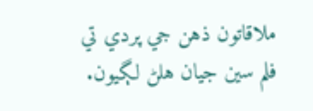ملاقاتون ذهن جي پردي تي فلم سين جيان هلڻ لڳيون.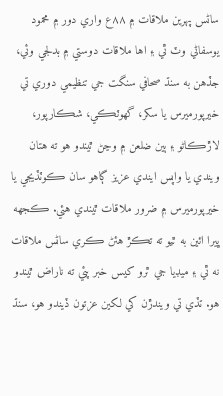ساڻس پهرين ملاقات ۾ ۸۸ع واري دور ۾ محمود يوسفاڻي وٽ ٿي ۽ اها ملاقات دوستي ۾ بدلجي وئي، جڏهن به سنڌ صحافي سنگت جي تنظيمي دوري تي خيرپورميرس يا سکر، گهوٽڪي، شڪارپور، لاڙڪاڻو ۽ ٻين ضلعن ۾ وڃڻ ٿيندو هو ته هتان ويندي يا واپس ايندي عزيز ڳاهو سان ڪوٽڏيجي يا خيرپورميرس ۾ ضرور ملاقات ٿيندي هئي. ڪجهه ڀيرا ائين به ٿيو ته تڪڙ هئڻ ڪري ساڻس ملاقات نه ٿي ۽ ميڊيا جي ٿرو کيس خبر پئي ته ناراض ٿيندو هو. تڏي تي ويندڙن کي لکين عزتون ڏيندو هو، سنڌ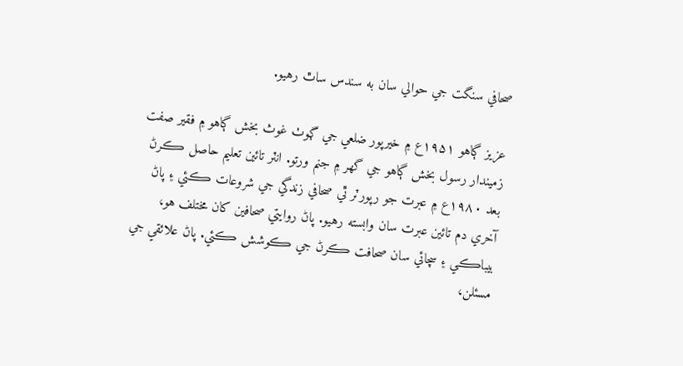صحافي سنگت جي حوالي سان به سندس ساٿ رهيو.

عزيز ڳاهو ۱۹۵۱ع ۾ خيرپور ضلعي جي ڳوٺ غوث بخش ڳاهو ۾ فقير صفت زميندار رسول بخش ڳاهو جي گهر ۾ جنم ورتو. انٽر تائين تعليم حاصل ڪرڻ بعد ۱۹۸۰ع ۾ عبرت جو رپورٽر ٿي صحافي زندگي جي شروعات ڪئي ۽ پاڻ آخري دم تائين عبرت سان وابسته رهيو. پاڻ روايتي صحافين کان مختلف هو، بيباڪي ۽ سچائي سان صحافت ڪرڻ جي ڪوشش ڪئي. پاڻ علائقي جي مسئلن،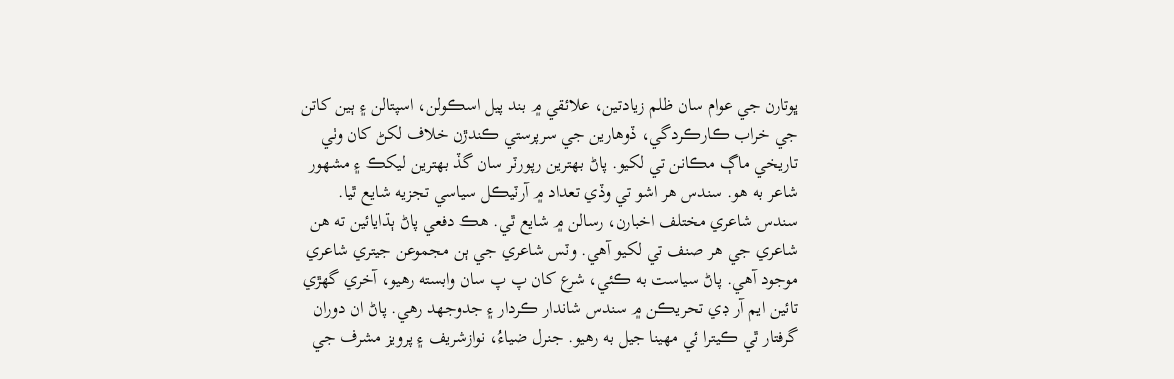ڀوتارن جي عوام سان ظلم زيادتين، علائقي ۾ بند پيل اسڪولن، اسپتالن ۽ ٻين کاتن جي خراب ڪارڪردگي، ڏوهارين جي سرپرستي ڪندڙن خلاف لکڻ کان وٺي تاريخي ماڳ مڪانن تي لکيو. پاڻ بهترين رپورٽر سان گڏ بهترين ليکڪ ۽ مشهور شاعر به هو. سندس هر اشو تي وڏي تعداد ۾ آرٽيڪل سياسي تجزيه شايع ٿيا. سندس شاعري مختلف اخبارن، رسالن ۾ شايع ٿي. هڪ دفعي پاڻ ٻڌايائين ته هن شاعري جي هر صنف تي لکيو آهي. وٽس شاعري جي ٻن مجموعن جيتري شاعري موجود آهي. پاڻ سياست به ڪئي، شرع کان پ پ سان وابسته رهيو، آخري گهڙي تائين ايم آر ڊي تحريڪن ۾ سندس شاندار ڪردار ۽ جدوجهد رهي. پاڻ ان دوران گرفتار ٿي ڪيترا ئي مهينا جيل به رهيو. جنرل ضياءُ، نوازشريف ۽ پرويز مشرف جي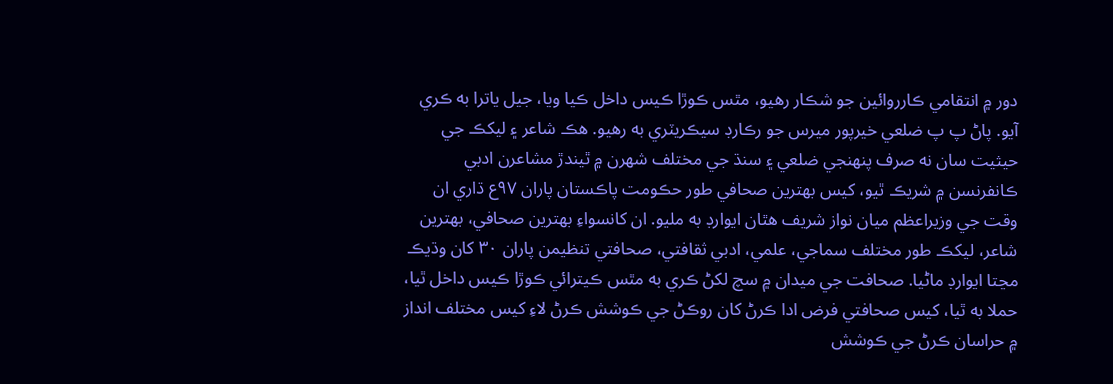دور ۾ انتقامي ڪارروائين جو شڪار رهيو، مٿس ڪوڙا ڪيس داخل ڪيا ويا، جيل ياترا به ڪري آيو. پاڻ پ پ ضلعي خيرپور ميرس جو رڪارڊ سيڪريٽري به رهيو. هڪ شاعر ۽ ليکڪ جي حيثيت سان نه صرف پنهنجي ضلعي ۽ سنڌ جي مختلف شهرن ۾ ٿيندڙ مشاعرن ادبي ڪانفرنسن ۾ شريڪ ٿيو، کيس بهترين صحافي طور حڪومت پاڪستان پاران ۹۷ع ڌاري ان وقت جي وزيراعظم ميان نواز شريف هٿان ايوارڊ به مليو. ان کانسواءِ بهترين صحافي، بهترين شاعر، ليکڪ طور مختلف سماجي، علمي، ادبي ثقافتي، صحافتي تنظيمن پاران ۳۰ کان وڌيڪ مڃتا ايوارڊ ماڻيا. صحافت جي ميدان ۾ سچ لکڻ ڪري به مٿس ڪيترائي ڪوڙا ڪيس داخل ٿيا، حملا به ٿيا، کيس صحافتي فرض ادا ڪرڻ کان روڪڻ جي ڪوشش ڪرڻ لاءِ کيس مختلف انداز ۾ حراسان ڪرڻ جي ڪوشش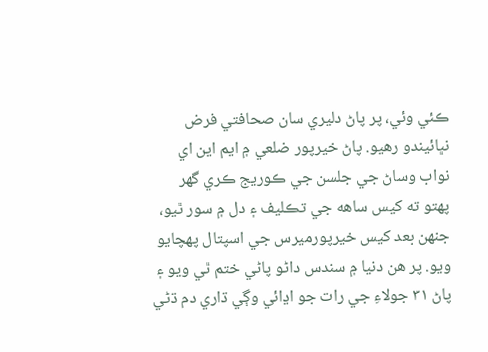ڪئي وئي، پر پاڻ دليري سان صحافتي فرض نڀائيندو رهيو. پاڻ خيرپور ضلعي ۾ ايم اين اي نواب وساڻ جي جلسن جي ڪوريج ڪري گهر پهتو ته کيس ساهه جي تڪليف ۽ دل ۾ سور ٿيو، جنهن بعد کيس خيرپورميرس جي اسپتال پهچايو ويو. پر هن دنيا ۾ سندس داڻو پاڻي ختم ٿي ويو ۽ پاڻ ۳۱ جولاءِ جي رات جو اڍائي وڳي ڌاري دم ڌڻي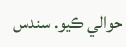حوالي ڪيو. سندس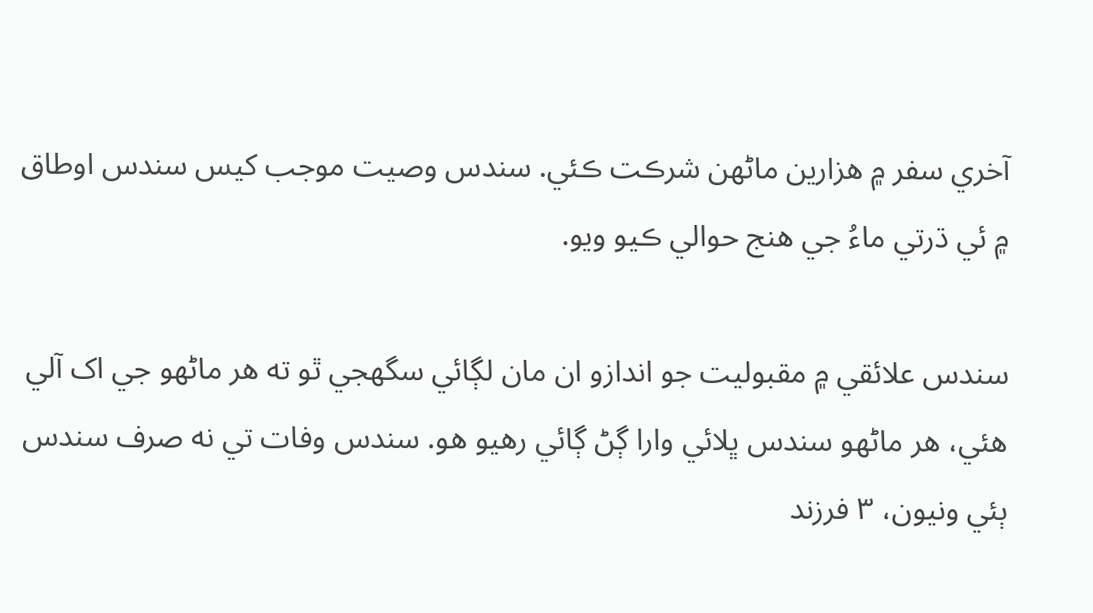آخري سفر ۾ هزارين ماڻهن شرڪت ڪئي. سندس وصيت موجب کيس سندس اوطاق ۾ ئي ڌرتي ماءُ جي هنج حوالي ڪيو ويو.

سندس علائقي ۾ مقبوليت جو اندازو ان مان لڳائي سگهجي ٿو ته هر ماڻهو جي اک آلي هئي، هر ماڻهو سندس ڀلائي وارا ڳڻ ڳائي رهيو هو. سندس وفات تي نه صرف سندس ٻئي ونيون، ۳ فرزند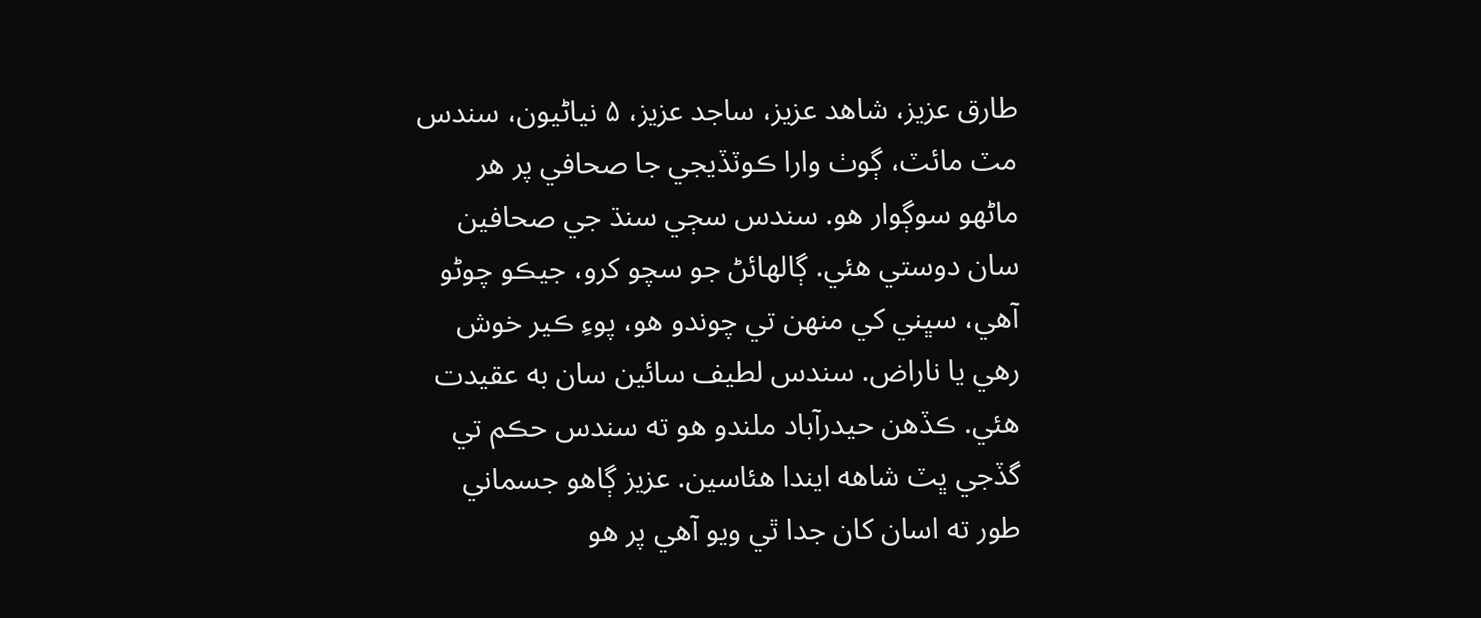طارق عزيز، شاهد عزيز، ساجد عزيز، ۵ نياڻيون، سندس مٽ مائٽ، ڳوٺ وارا ڪوٽڏيجي جا صحافي پر هر ماڻهو سوڳوار هو. سندس سڄي سنڌ جي صحافين سان دوستي هئي. ڳالهائڻ جو سچو کرو، جيڪو چوڻو آهي، سڀني کي منهن تي چوندو هو، پوءِ ڪير خوش رهي يا ناراض. سندس لطيف سائين سان به عقيدت هئي. ڪڏهن حيدرآباد ملندو هو ته سندس حڪم تي گڏجي ڀٽ شاهه ايندا هئاسين. عزيز ڳاهو جسماني طور ته اسان کان جدا ٿي ويو آهي پر هو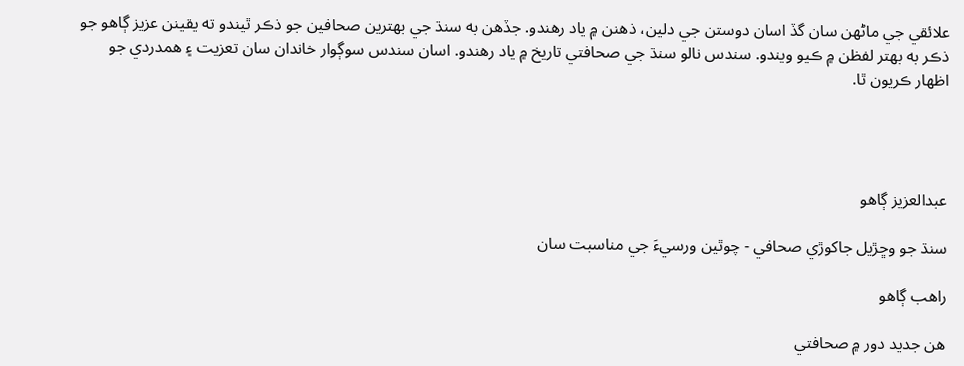علائقي جي ماڻهن سان گڏ اسان دوستن جي دلين، ذهنن ۾ ياد رهندو. جڏهن به سنڌ جي بهترين صحافين جو ذڪر ٿيندو ته يقينن عزيز ڳاهو جو ذڪر به بهتر لفظن ۾ ڪيو ويندو. سندس نالو سنڌ جي صحافتي تاريخ ۾ ياد رهندو. اسان سندس سوڳوار خاندان سان تعزيت ۽ همدردي جو اظهار ڪريون ٿا.




عبدالعزيز ڳاهو

سنڌ جو وڇڙيل جاکوڙي صحافي - چوٿين ورسيءَ جي مناسبت سان

راھب ڳاھو

ھن جديد دور ۾ صحافتي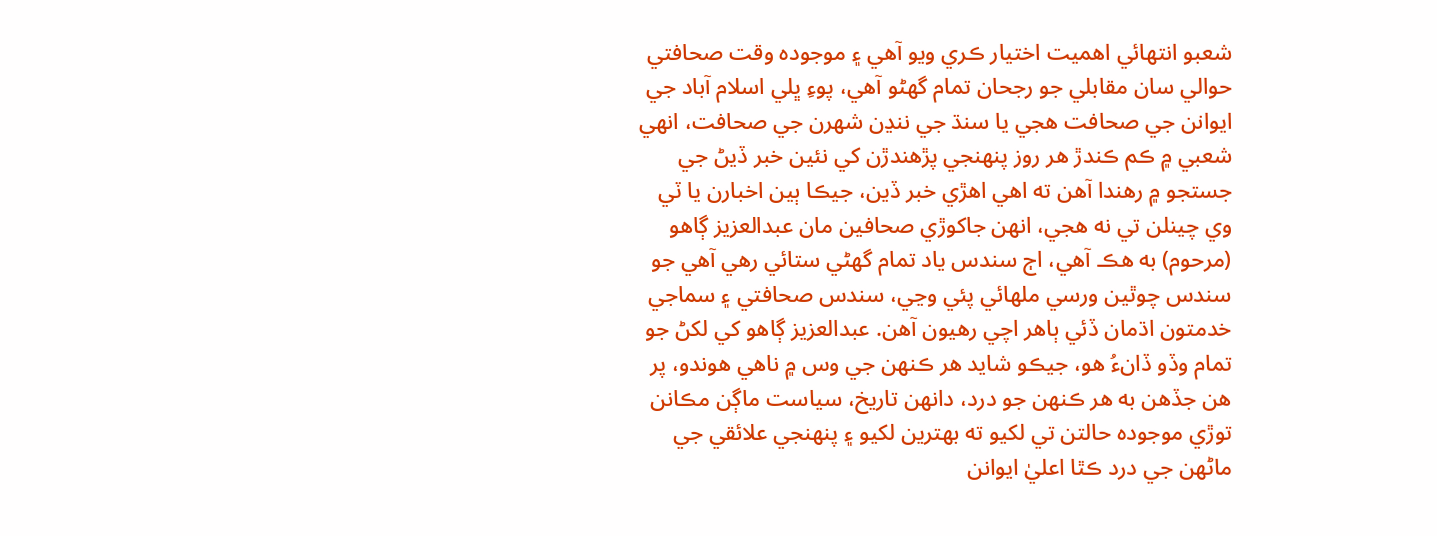شعبو انتھائي اھميت اختيار ڪري ويو آھي ۽ موجوده وقت صحافتي حوالي سان مقابلي جو رجحان تمام گھڻو آھي، پوءِ ڀلي اسلام آباد جي ايوانن جي صحافت ھجي يا سنڌ جي ننڍن شھرن جي صحافت، انھي شعبي ۾ ڪم ڪندڙ ھر روز پنھنجي پڙھندڙن کي نئين خبر ڏيڻ جي جستجو ۾ رھندا آھن ته اھي اھڙي خبر ڏين، جيڪا ٻين اخبارن يا ٽي وي چينلن تي نه ھجي، انھن جاکوڙي صحافين مان عبدالعزيز ڳاھو (مرحوم) به ھڪ آھي، اڄ سندس ياد تمام گھڻي ستائي رھي آھي جو سندس چوٿين ورسي ملهائي پئي وڃي، سندس صحافتي ۽ سماجي خدمتون اڌمان ڏئي ٻاھر اچي رھيون آھن. عبدالعزيز ڳاھو کي لکڻ جو تمام وڏو ڏانءُ هو، جيڪو شايد ھر ڪنھن جي وس ۾ ناھي هوندو، پر هن جڏهن به هر ڪنھن جو درد، دانھن تاريخ، سياست ماڳن مڪانن توڙي موجوده حالتن تي لکيو ته بھترين لکيو ۽ پنھنجي علائقي جي ماڻھن جي درد ڪٿا اعليٰ ايوانن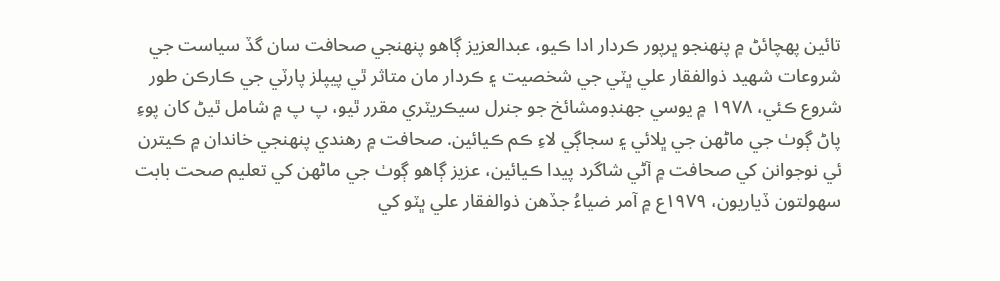تائين پهچائڻ ۾ پنھنجو ڀرپور ڪردار ادا ڪيو، عبدالعزيز ڳاھو پنھنجي صحافت سان گڏ سياست جي شروعات شھيد ذوالفقار علي ڀٽي جي شخصيت ۽ ڪردار مان متاثر ٿي پيپلز پارٽي جي ڪارڪن طور شروع ڪئي، ۱۹۷۸ ۾ يوسي جھنڊومشائخ جو جنرل سيڪريٽري مقرر ٿيو، پ پ ۾ شامل ٿيڻ کان پوءِ پاڻ ڳوٺ جي ماڻھن جي ڀلائي ۽ سجاڳي لاءِ ڪم ڪيائين. صحافت ۾ رھندي پنھنجي خاندان ۾ ڪيترن ئي نوجوانن کي صحافت ۾ آڻي شاگرد پيدا ڪيائين، عزيز ڳاھو ڳوٺ جي ماڻھن کي تعليم صحت بابت سھولتون ڏياريون، ۱۹۷۹ع ۾ آمر ضياءُ جڏھن ذوالفقار علي ڀٽو کي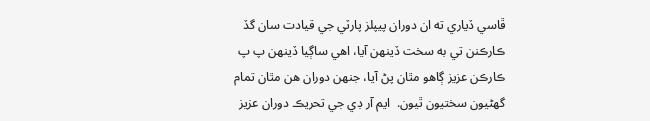ڦاسي ڏياري ته ان دوران پيپلز پارٽي جي قيادت سان گڏ ڪارڪنن تي به سخت ڏينھن آيا، اھي ساڳيا ڏينھن پ پ ڪارڪن عزيز ڳاھو مٿان پڻ آيا، جنھن دوران ھن مٿان تمام گھڻيون سختيون ٿيون.  ايم آر ڊي جي تحريڪ دوران عزيز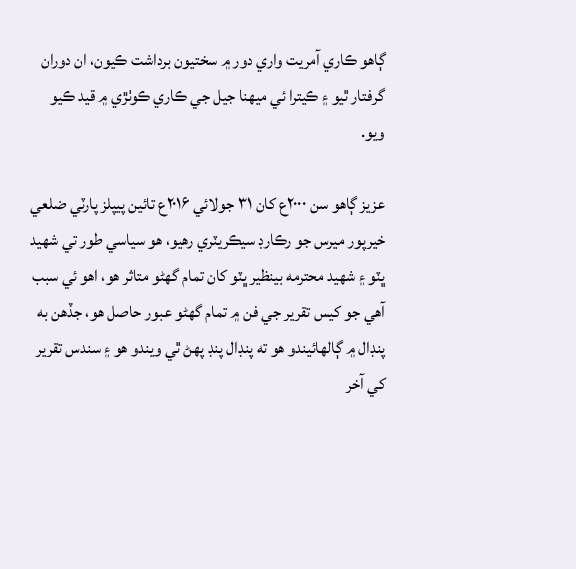ڳاھو ڪاري آمريت واري دور ۾ سختيون برداشت ڪيون، ان دوران گرفتار ٿيو ۽ ڪيترا ئي ميھنا جيل جي ڪاري ڪوٺڙي ۾ قيد ڪيو ويو.

عزيز ڳاھو سن ۲۰۰۰ع کان ۳۱ جولائي ۲۰۱۶ع تائين پيپلز پارٽي ضلعي خيرپور ميرس جو رڪارڊ سيڪريٽري رھيو، ھو سياسي طور تي شھيد ڀٽو ۽ شھيد محترمه بينظير ڀٽو کان تمام گھڻو متاثر ھو، اھو ئي سبب آھي جو کيس تقرير جي فن ۾ تمام گھڻو عبور حاصل ھو، جڏھن به پنڊال ۾ ڳالھائيندو ھو ته پنڊال پنڊ پھڻ ٿي ويندو ھو ۽ سندس تقرير کي آخر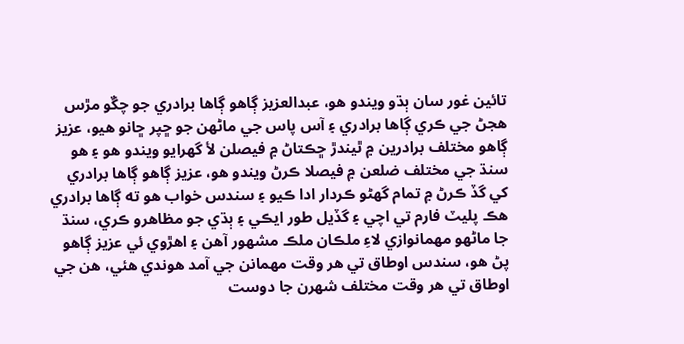تائين غور سان ٻڌو ويندو ھو، عبدالعزيز ڳاھو ڳاھا برادري جو چڱو مڙس ھجڻ جي ڪري ڳاھا برادري ۽ آس پاس جي ماڻھن جو ڇپر ڇانو ھيو، عزيز ڳاھو مختلف برادرين ۾ ٿيندڙ ڇڪتاڻ ۾ فيصلن لأ گھرايو ويندو ھو ۽ ھو سنڌ جي مختلف ضلعن ۾ فيصلا ڪرڻ ويندو ھو، عزيز ڳاھو ڳاھا برادري کي گڏ ڪرڻ ۾ تمام گهڻو ڪردار ادا ڪيو ۽ سندس خواب ھو ته ڳاھا برادري ھڪ پليٽ فارم تي اچي ۽ گڏيل طور ايڪي ۽ ٻڌي جو مظاهرو ڪري، سنڌ جا ماڻھو مھمانوازي لاءِ ملڪان ملڪ مشھور آھن ۽ اھڙوي ئي عزيز ڳاھو پڻ ھو، سندس اوطاق تي ھر وقت مھمانن جي آمد ھوندي هئي، ھن جي اوطاق تي ھر وقت مختلف شھرن جا دوست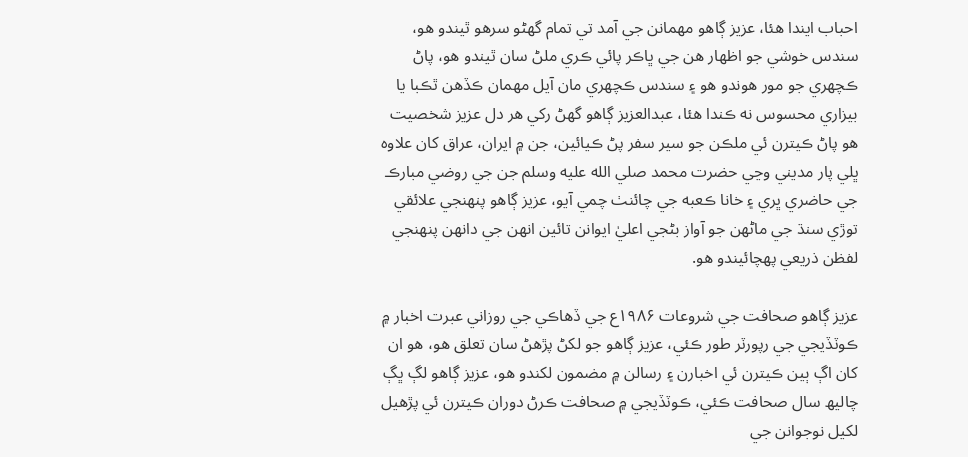احباب ايندا هئا، عزيز ڳاھو مھمانن جي آمد تي تمام گھڻو سرھو ٿيندو ھو، سندس خوشي جو اظھار ھن جي ڀاڪر پائي ڪري ملڻ سان ٿيندو ھو، پاڻ ڪچھري جو مور ھوندو ھو ۽ سندس ڪچھري مان آيل مھمان ڪڏھن ٿڪبا يا بيزاري محسوس نه ڪندا هئا، عبدالعزيز ڳاھو گھڻ رکي ھر دل عزيز شخصيت ھو پاڻ ڪيترن ئي ملڪن جو سير سفر پڻ ڪيائين، جن ۾ ايران، عراق کان علاوه ڀلي پار مديني وڃي حضرت محمد صلي الله عليه وسلم جن جي روضي مبارڪ جي حاضري ڀري ۽ خانا ڪعبه جي چائنٺ چمي آيو، عزيز ڳاھو پنھنجي علائقي توڙي سنڌ جي ماڻھن جو آواز بڻجي اعليٰ ايوانن تائين انھن جي دانھن پنھنجي لفظن ذريعي پهچائيندو ھو.

عزيز ڳاھو صحافت جي شروعات ۱۹۸۶ع جي ڏھاڪي جي روزاني عبرت اخبار ۾ ڪوٽڏيجي جي رپورٽر طور ڪئي، عزيز ڳاھو جو لکڻ پڙھڻ سان تعلق ھو، ھو ان کان اڳ ٻين ڪيترن ئي اخبارن ۽ رسالن ۾ مضمون لکندو ھو، عزيز ڳاھو لڳ ڀڳ چاليھ سال صحافت ڪئي، ڪوٽڏيجي ۾ صحافت ڪرڻ دوران ڪيترن ئي پڙھيل لکيل نوجوانن جي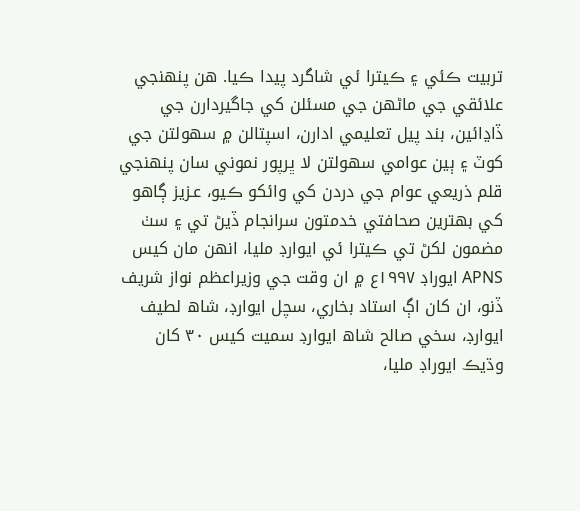تربيت ڪئي ۽ ڪيترا ئي شاگرد پيدا ڪيا. ھن پنھنجي علائقي جي ماڻھن جي مسئلن کي جاگيردارن جي ڏاڍائين، بند پيل تعليمي ادارن، اسپتالن ۾ سهولتن جي کوٽ ۽ ٻين عوامي سهولتن لا ڀرپور نموني سان پنھنجي قلم ذريعي عوام جي دردن کي وائکو ڪيو، عـزيز ڳاھو کي بھترين صحافتي خدمتون سرانجام ڏيڻ تي ۽ سٺ مضمون لکڻ تي ڪيترا ئي ايوارڊ مليا، انھن مان کيس APNS ايوراڊ ۱۹۹۷ع ۾ ان وقت جي وزيراعظم نواز شريف ڏنو، ان کان اڳ استاد بخاري، سچل ايوارڊ، شاھ لطيف ايوارڊ، سخي صالح شاھ ايوارڊ سميت کيس ۳۰ کان وڌيڪ ايوراڊ مليا،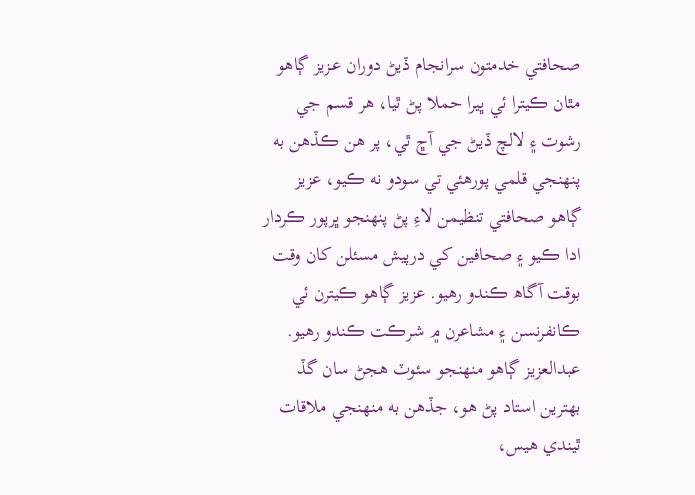صحافتي خدمتون سرانجام ڏيڻ دوران عـزيز ڳاھو مٿان ڪيترا ئي ڀيرا حملا پڻ ٿيا، ھر قسم جي رشوت ۽ لالچ ڏيڻ جي آڇ ٿي، پر ھن ڪڏھن به پنھنجي قلمي پورھئي تي سودو نه ڪيو، عزيز ڳاھو صحافتي تنظيمن لاءِ پڻ پنھنجو ڀرپور ڪردار ادا ڪيو ۽ صحافين کي درپيش مسئلن کان وقت بوقت آگاھ ڪندو رھيو. عزيز ڳاھو ڪيترن ئي ڪانفرنسن ۽ مشاعرن ۾ شرڪت ڪندو رھيو. عبدالعزيز ڳاھو منھنجو سئوٽ ھجڻ سان گڏ بھترين استاد پڻ ھو، جڏھن به منھنجي ملاقات ٿيندي ھيس،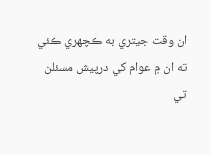ان وقت جيتري به ڪچھري ڪئي ته ان ۾ عوام کي درپيش مسئلن تي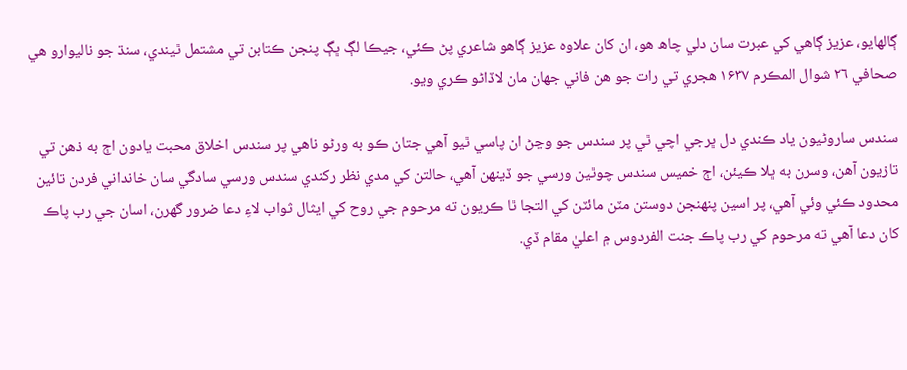ڳالهايو، عزيز ڳاھي کي عبرت سان دلي چاھ ھو، ان کان علاوه عزيز ڳاھو شاعري پڻ ڪئي، جيڪا لڳ ڀڳ پنجن ڪتابن تي مشتمل ٿيندي، سنڌ جو ناليوارو هي صحافي ٢٦ شوال المڪرم ۱۶۳۷ ھجري تي رات جو ھن فاني جھان مان لاڏاڻو ڪري ويو.

سندس ساروڻيون ياد ڪندي دل ڀرجي اچي ٿي پر سندس جو وڃڻ ان پاسي ٿيو آھي جتان ڪو به ورڻو ناھي پر سندس اخلاق محبت يادون اڄ به ذھن تي تازيون آھن، وسرن به ڀلا ڪيئن، اڄ خميس سندس چوٿين ورسي جو ڏينھن آھي، حالتن کي مدي نظر رکندي سندس ورسي سادگي سان خانداني فردن تائين محدود ڪئي وئي آھي، پر اسين پنھنجن دوستن مٽن مائٽن کي التجا ٿا ڪريون ته مرحوم جي روح کي ايثال ثواب لاءِ دعا ضرور گھرن، اسان جي رب پاڪ کان دعا آھي ته مرحوم کي رب پاڪ جنت الفردوس ۾ اعليٰ مقام ڏي.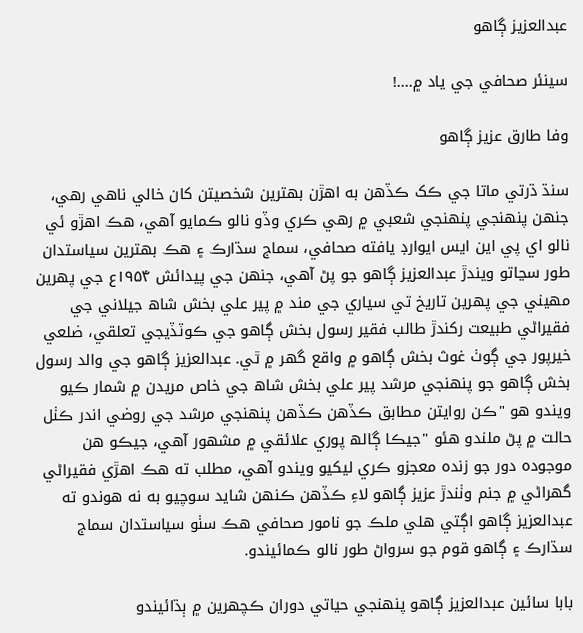عبدالعزيز ڳاھو

سينئر صحافي جي ياد ۾....!

وفا طارق عزيز ڳاھو

سنڌ ڌرتي ماتا جي ڪک ڪڏھن به اھڙن بھترين شخصيتن کان خالي ناھي رھي، جنھن پنھنجي پنھنجي شعبي ۾ رھي ڪري وڏو نالو ڪمايو آھي، ھڪ اھڙو ئي نالو اي پي اين ايس ايوارڊ يافته صحافي، سماج سڌارڪ ۽ هڪ بهترين سياستدان طور سڃاتو ويندڙ عبدالعزيز ڳاهو جو پڻ آهي، جنهن جي پيدائش ۱۹۵۴ع جي پھرين مھيني جي پھرين تاريخ تي سياري جي مند ۾ پير علي بخش شاھ جيلاني جي فقيراڻي طبيعت رکندڙ طالب فقير رسول بخش ڳاھو جي ڪوٽڏيجي تعلقي، ضلعي خيرپور جي ڳوٺ غوث بخش ڳاھو ۾ واقع گهر ۾ ٿي. عبدالعزيز ڳاھو جي والد رسول بخش ڳاھو جو پنھنجي مرشد پير علي بخش شاھ جي خاص مريدن ۾ شمار ڪيو ويندو ھو "ڪن روايتن مطابق ڪڏھن ڪڏھن پنھنجي مرشد جي روضي اندر ڪٺل حالت ۾ پڻ ملندو ھئو "جيڪا ڳالھ پوري علائقي ۾ مشھور آھي، جيڪو ھن موجودہ دور جو زندہ معجزو ڪري ليکيو ويندو آھي، مطلب ته ھڪ اھڙي فقيراڻي گھراڻي ۾ جنم وٺندڙ عزيز ڳاھو لاءِ ڪڏھن ڪنھن شايد سوچيو به نه ھوندو ته عبدالعزيز ڳاھو اڳتي ھلي ملڪ جو نامور صحافي ھڪ سٺو سياستدان سماج سڌارڪ ۽ ڳاھو قوم جو سرواڻ طور نالو ڪمائيندو.

بابا سائين عبدالعزيز ڳاھو پنھنجي حياتي دوران ڪچھرين ۾ ٻڌائيندو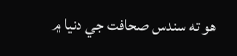ھو ته سندس صحافت جي دنيا ۾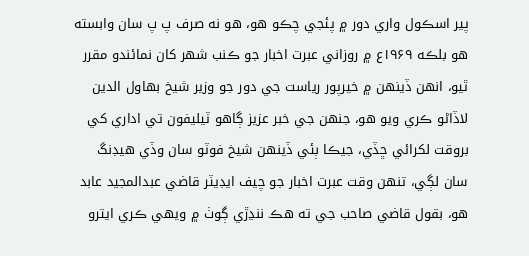پير اسڪول واري دور ۾ پئجي چڪو ھو، هو نه صرف پ پ سان وابسته هو بلڪه ۱۹۶۹ع ۾ روزاني عبرت اخبار جو ڪنب شھر کان نمائندو مقرر ٿيو، انھن ڏينھن ۾ خيرپور رياست جي دور جو وزير شيخ بھاول الدين لاڏاڻو ڪري ويو ھو، جنھن جي خبر عزيز ڳاھو ٽيليفون تي اداري کي بروقت لکرائي ڇڏي، جيڪا ٻئي ڏينھن شيخ فوٽو سان وڏي ھيڊنگ سان لڳي، تنھن وقت عبرت اخبار جو چيف ايڊيٽر قاضي عبدالمجيد عابد ھو، بقول قاضي صاحب جي ته ھڪ ننڍڙي ڳوٺ ۾ ويھي ڪري ايترو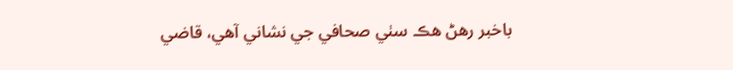باخبر رھڻ ھڪ سٺي صحافي جي نشاني آھي، قاضي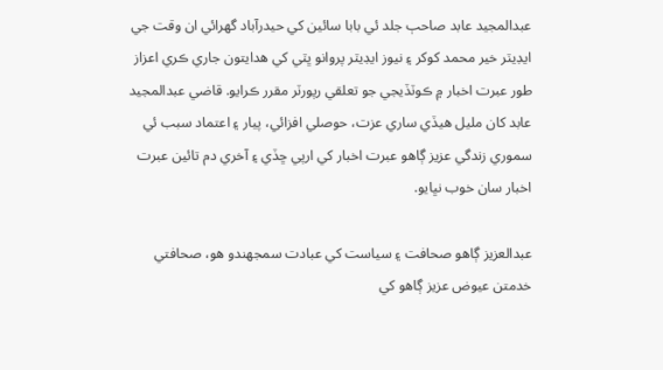عبدالمجيد عابد صاحٻ جلد ئي بابا سائين کي حيدرآباد گھرائي ان وقت جي ايڊيٽر خير محمد کوکر ۽ نيوز ايڊيٽر پروانو ڀٽي کي ھدايتون جاري ڪري اعزاز طور عبرت اخبار ۾ ڪوٽڏيجي جو تعلقي رپورٽر مقرر ڪرايو. قاضي عبدالمجيد عابد کان مليل ھيڏي ساري عزت، حوصلي افزائي، پيار ۽ اعتماد سبب ئي سموري زندگي عزيز ڳاھو عبرت اخبار کي ارپي ڇڏي ۽ آخري دم تائين عبرت اخبار سان خوب نڀايو.

عبدالعزيز ڳاھو صحافت ۽ سياست کي عبادت سمجھندو ھو، صحافتي خدمتن عيوض عزيز ڳاھو کي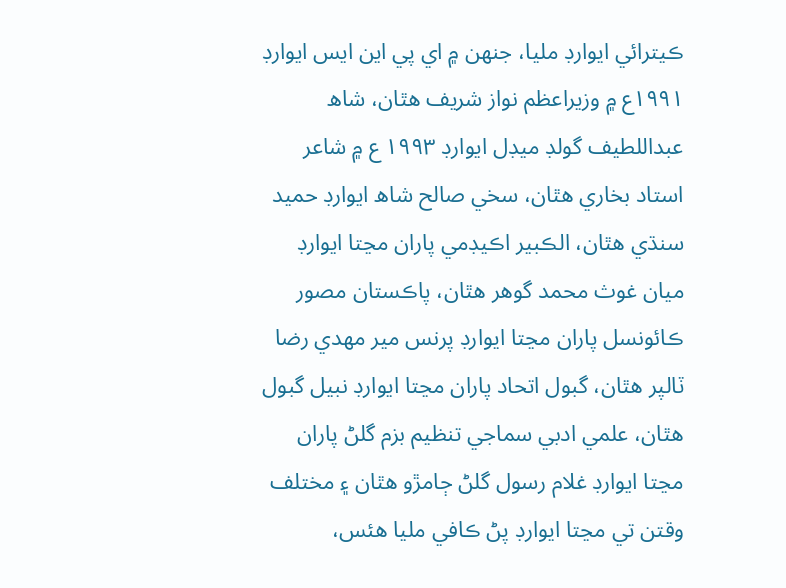ڪيترائي ايوارڊ مليا، جنھن ۾ اي پي اين ايس ايوارڊ ۱۹۹۱ع ۾ وزيراعظم نواز شريف ھٿان، شاھ عبداللطيف گولڊ ميڊل ايوارڊ ۱۹۹۳ ع ۾ شاعر استاد بخاري ھٿان، سخي صالح شاھ ايوارڊ حميد سنڌي ھٿان، الڪبير اڪيڊمي پاران مڃتا ايوارڊ ميان غوث محمد گوھر ھٿان، پاڪستان مصور ڪائونسل پاران مڃتا ايوارڊ پرنس مير مھدي رضا ٽالپر ھٿان، گبول اتحاد پاران مڃتا ايوارڊ نبيل گبول ھٿان، علمي ادبي سماجي تنظيم بزم گلڻ پاران مڃتا ايوارڊ غلام رسول گلڻ ڄامڙو ھٿان ۽ مختلف وقتن تي مڃتا ايوارڊ پڻ ڪافي مليا ھئس،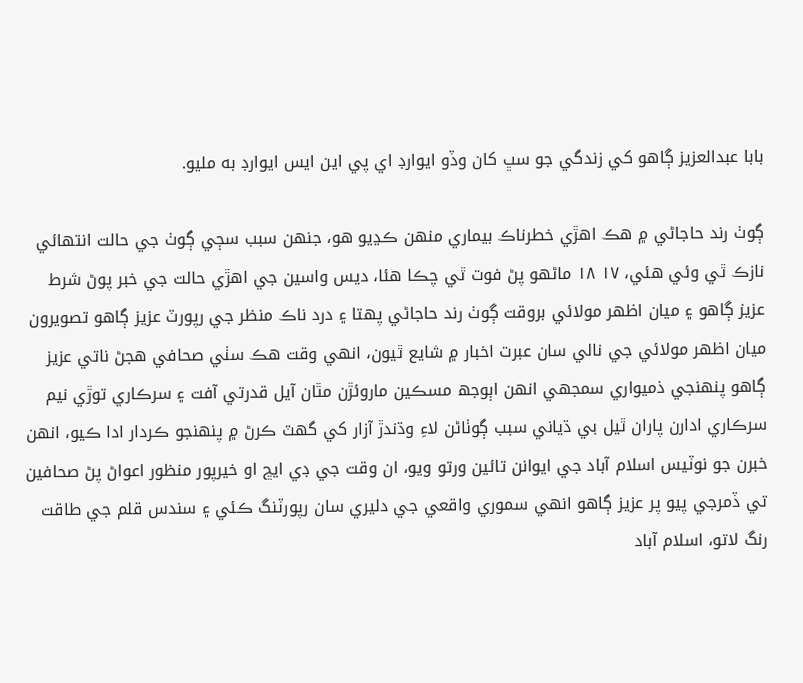بابا عبدالعزيز ڳاھو کي زندگي جو سڀ کان وڏو ايوارڊ اي پي اين ايس ايوارڊ به مليو.

ڳوٺ رند حاجاڻي ۾ ھڪ اھڙي خطرناڪ بيماري منھن ڪڍيو ھو، جنھن سبب سڄي ڳوٺ جي حالت انتھائي نازڪ ٿي وئي هئي، ۱۷ ۱۸ ماڻھو پڻ فوت ٿي چڪا ھئا، ديس واسين جي اھڙي حالت جي خبر پوڻ شرط عزيز ڳاھو ۽ ميان اظھر مولائي بروقت ڳوٺ رند حاجاڻي پھتا ۽ درد ناڪ منظر جي رپورٽ عزيز ڳاھو تصويرون ميان اظھر مولائي جي نالي سان عبرت اخبار ۾ شايع ٿيون، انھي وقت ھڪ سٺي صحافي ھجڻ ناتي عزيز ڳاھو پنھنجي ذميواري سمجھي انھن اٻوجھ مسڪين ماروئڙن مٿان آيل قدرتي آفت ۽ سرڪاري توڙي نيم سرڪاري ادارن پاران ٿيل بي ڌياني سبب ڳوٺاڻن لاءِ وڌندڙ آزار کي گھٽ ڪرڻ ۾ پنھنجو ڪردار ادا ڪيو، انھن خبرن جو نوٽيس اسلام آباد جي ايوانن تائين ورتو ويو، ان وقت جي ڊي ايڇ او خيرپور منظور اعواڻ پڻ صحافين تي ڏمرجي پيو پر عزيز ڳاھو انھي سموري واقعي جي دليري سان رپورٽنگ ڪئي ۽ سندس قلم جي طاقت رنگ لاتو، اسلام آباد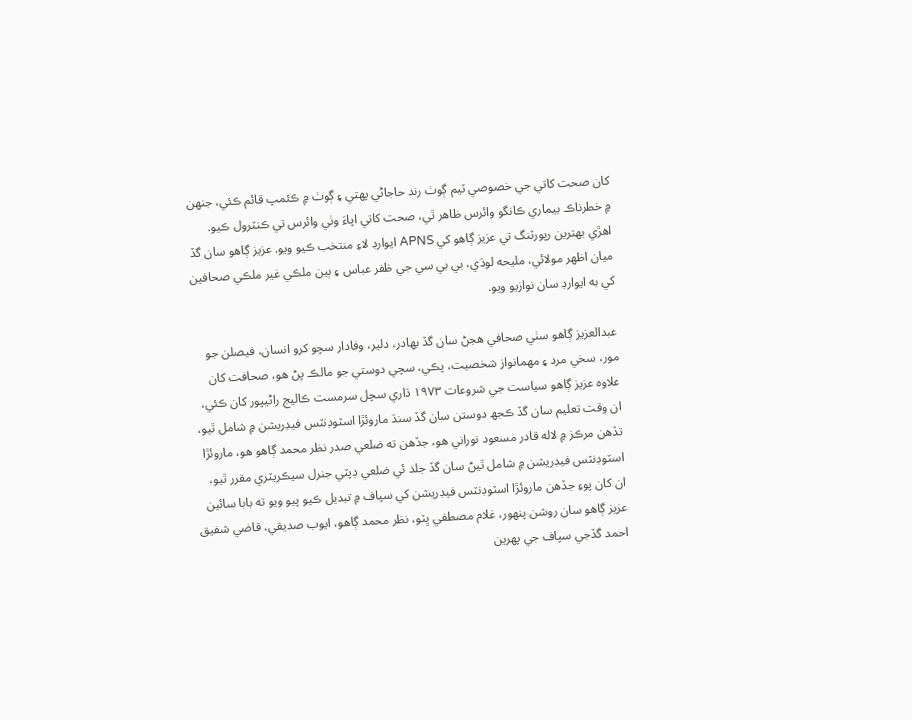کان صحت کاتي جي خصوصي ٽيم ڳوٺ رند حاجاڻي پھتي ۽ ڳوٺ ۾ ڪئمپ قائم ڪئي، جنھن ۾ خطرناڪ بيماري ڪانگو وائرس ظاھر ٿي، صحت کاتي اپاءَ وٺي وائرس تي ڪنٽرول ڪيو. اهڙي بھترين رپورٽنگ تي عزيز ڳاھو کي APNS ايوارڊ لاءِ منتخب ڪيو ويو. عزيز ڳاھو سان گڏ ميان اظھر مولائي، مليحه لوڌي، بي بي سي جي ظفر عباس ۽ ٻين ملڪي غير ملڪي صحافين کي به ايوارڊ سان نوازيو ويو.

عبدالعزيز ڳاھو سٺي صحافي ھجڻ سان گڏ بھادر، دلير، وفادار سچو کرو انسان، فيصلن جو مور، سخي مرد ۽ مھمانواز شخصيت، پڪي، سچي دوستي جو مالڪ پڻ ھو، صحافت کان علاوه عزيز ڳاھو سياست جي شروعات ۱۹۷۳ ڌاري سچل سرمست ڪاليج راڻيپور کان ڪئي، ان وقت تعليم سان گڏ ڪجھ دوستن سان گڏ سنڌ ماروئڙا اسٽوڊنٽس فيڊريشن ۾ شامل ٿيو، تڏھن مرڪز ۾ لاله قادر مسعود نوراني ھو، جڏھن ته ضلعي صدر نظر محمد ڳاھو ھو، ماروئڙا اسٽوڊنٽس فيڊريشن ۾ شامل ٿيڻ سان گڏ جلد ئي ضلعي ڊپٽي جنرل سيڪريٽري مقرر ٿيو، ان کان پوءِ جڏھن ماروئڙا اسٽوڊنٽس فيڊريشن کي سپاف ۾ تبديل ڪيو پيو ويو ته بابا سائين عزيز ڳاھو سان روشن پنھور، غلام مصطفي ڀٽو، نظر محمد ڳاھو، ايوب صديقي، قاضي شفيق احمد گڏجي سپاف جي پھرين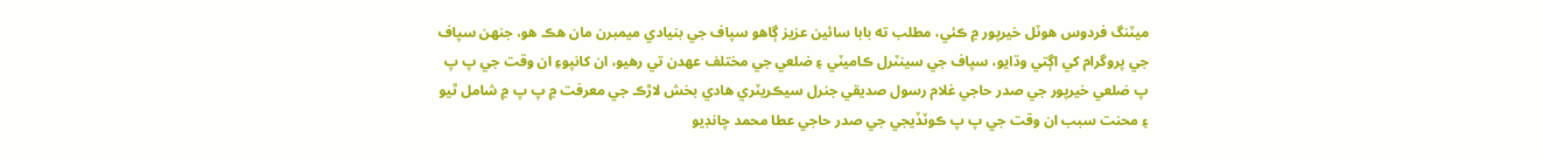ميٽنگ فردوس ھوٽل خيرپور ۾ ڪئي، مطلب ته بابا سائين عزيز ڳاھو سپاف جي بنيادي ميمبرن مان ھڪ ھو، جنھن سپاف جي پروگرام کي اڳتي وڌايو، سپاف جي سينٽرل ڪاميٽي ۽ ضلعي جي مختلف عھدن تي رھيو، ان کانپوءِ ان وقت جي پ پ پ ضلعي خيرپور جي صدر حاجي غلام رسول صديقي جنرل سيڪريٽري ھادي بخش لاڙڪ جي معرفت ۾ پ پ ۾ شامل ٿيو ۽ محنت سبب ان وقت جي پ پ ڪوٽڏيجي جي صدر حاجي عطا محمد چانڊيو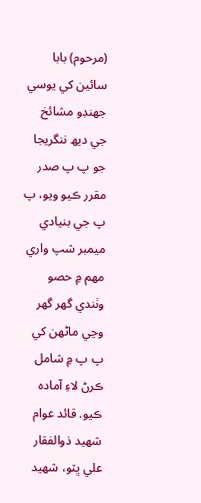(مرحوم) بابا سائين کي يوسي جھنڊو مشائخ جي ديھ ننگريجا جو پ پ صدر مقرر ڪيو ويو، پ پ جي بنيادي ميمبر شپ واري مھم ۾ حصو وٺندي گھر گھر وڃي ماڻھن کي پ پ ۾ شامل ڪرڻ لاءِ آمادہ ڪيو. قائد عوام شهيد ذوالفقار علي ڀٽو، شھيد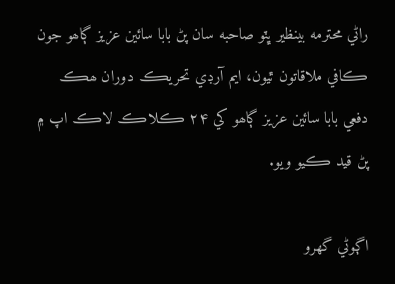راڻي محترمه بينظير ڀٽو صاحبه سان پڻ بابا سائين عزيز ڳاھو جون ڪافي ملاقاتون ٿيون، ايم آرڊي تحريڪ دوران ھڪ دفعي بابا سائين عزيز ڳاھو کي ۲۴ ڪلاڪ لاڪ اپ ۾ پڻ قيد ڪيو ويو.

اڳوڻي گھرو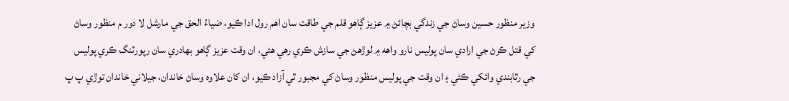وزير منظور حسين وساڻ جي زندگي بچائڻ ۾ عزيز ڳاھو قلم جي طاقت سان اھم رول ادا ڪيو، ضياءُ الحق جي مارشل لا دور م منظور وساڻ کي قتل ڪرڻ جي ارادي سان پوليس نارو واهه ۾ لوڙھڻ جي سازش ڪري رھي ھئي، ان وقت عزيز ڳاھو بھادري سان رپورٽنگ ڪري پوليس جي رٿابندي وائکي ڪئي ۽ ان وقت جي پوليس منظور وساڻ کي مجبور ٿي آزاد ڪيو، ان کان علاوہ وساڻ خاندان، جيلاني خاندان توڙي پ پ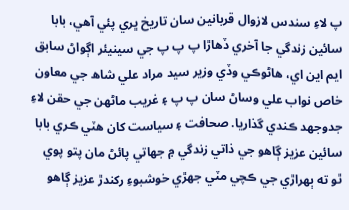پ لاءِ سندس لازوال قربانين سان تاريخ ڀري پئي آھي، بابا سائين زندگي جا آخري ڏھاڙا پ پ پ جي سينيئر اڳواڻ سابق ايم اين اي، ھاڻوڪي وڏي وزير سيد مراد علي شاھ جي معاون خاص نواب علي وساڻ سان پ پ ۽ غريب ماڻھن جي حقن لاءِ جدوجھد ڪندي گذاريا. صحافت ۽ سياست کان ھٽي ڪري بابا سائين عزيز ڳاھو جي ذاتي زندگي ۾ جھاتي پائڻ مان پتو پوي ٿو ته ٻھراڙي جي ڪچي مٽي جھڙي خوشبوءِ رکندڙ عزيز ڳاھو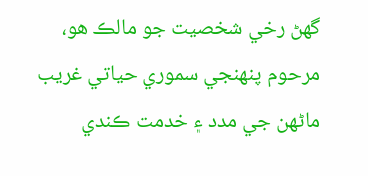گھڻ رخي شخصيت جو مالڪ ھو، مرحوم پنھنجي سموري حياتي غريب ماڻھن جي مدد ۽ خدمت ڪندي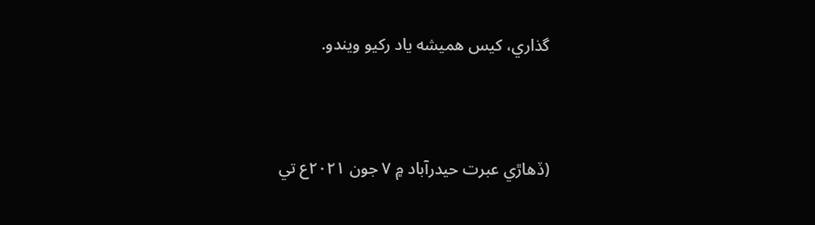گذاري، کيس هميشه ياد رکيو ويندو.



(ڏھاڙي عبرت حيدرآباد ۾ ۷ جون ۲۰۲۱ع تي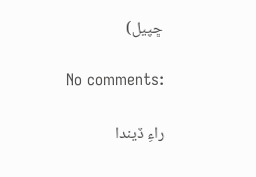ڇپيل)

No comments:

راءِ ڏيندا